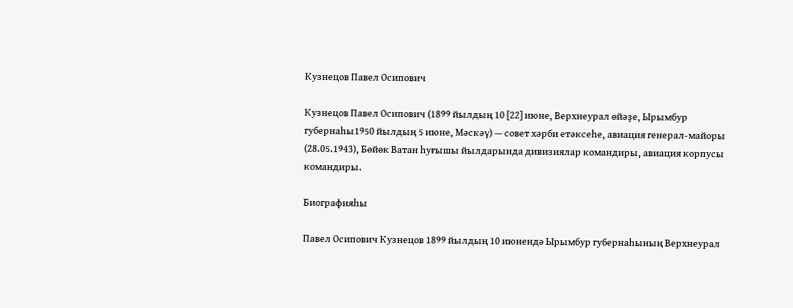Кузнецов Павел Осипович

Кузнецов Павел Осипович (1899 йылдың 10 [22] июне, Верхнеурал өйәҙе, Ырымбур губернаһы1950 йылдың 5 июне, Мәскәү) — совет хәрби етәксеһе, авиация генерал-майоры (28.05.1943), Бөйөк Ватан һуғышы йылдарында дивизиялар командиры, авиация корпусы командиры.

Биографияһы

Павел Осипович Кузнецов 1899 йылдың 10 июнендә Ырымбур губернаһының Верхнеурал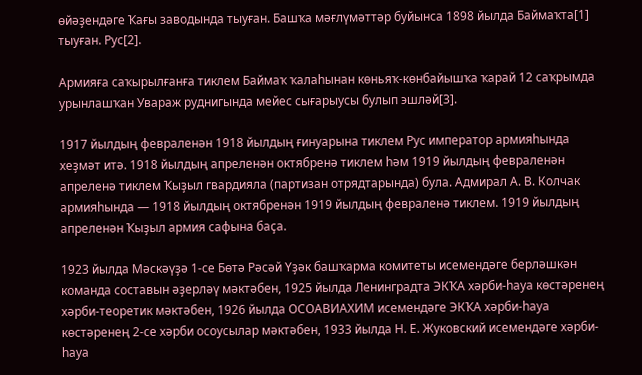өйәҙендәге Ҡағы заводында тыуған. Башҡа мәғлүмәттәр буйынса 1898 йылда Баймаҡта[1] тыуған. Рус[2].

Армияға саҡырылғанға тиклем Баймаҡ ҡалаһынан көньяҡ-көнбайышҡа ҡарай 12 саҡрымда урынлашҡан Увараж руднигында мейес сығарыусы булып эшләй[3].

1917 йылдың февраленән 1918 йылдың ғинуарына тиклем Рус император армияһында хеҙмәт итә. 1918 йылдың апреленән октябренә тиклем һәм 1919 йылдың февраленән апреленә тиклем Ҡыҙыл гвардияла (партизан отрядтарында) була. Адмирал А. В. Колчак армияһында — 1918 йылдың октябренән 1919 йылдың февраленә тиклем. 1919 йылдың апреленән Ҡыҙыл армия сафына баҫа.

1923 йылда Мәскәүҙә 1-се Бөтә Рәсәй Үҙәк башҡарма комитеты исемендәге берләшкән команда составын әҙерләү мәктәбен, 1925 йылда Ленинградта ЭКҠА хәрби-һауа көстәренең хәрби-теоретик мәктәбен, 1926 йылда ОСОАВИАХИМ исемендәге ЭКҠА хәрби-һауа көстәренең 2-се хәрби осоусылар мәктәбен, 1933 йылда Н. Е. Жуковский исемендәге хәрби-һауа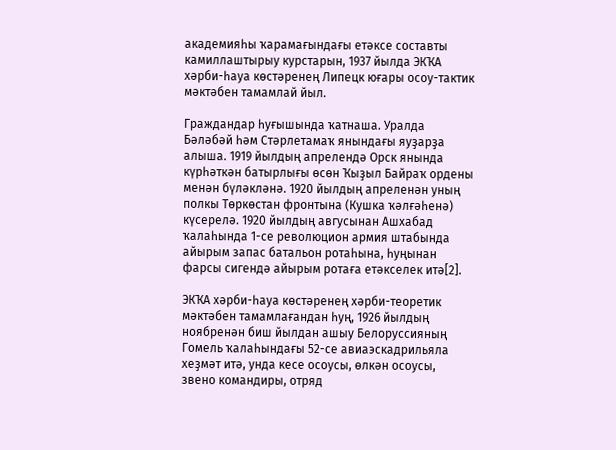академияһы ҡарамағындағы етәксе составты камиллаштырыу курстарын, 1937 йылда ЭКҠА хәрби-һауа көстәренең Липецк юғары осоу-тактик мәктәбен тамамлай йыл.

Граждандар һуғышында ҡатнаша. Уралда Бәләбәй һәм Стәрлетамаҡ янындағы яуҙарҙа алыша. 1919 йылдың апрелендә Орск янында күрһәткән батырлығы өсөн Ҡыҙыл Байраҡ ордены менән бүләкләнә. 1920 йылдың апреленән уның полкы Төркөстан фронтына (Кушка ҡәлғәһенә) күсерелә. 1920 йылдың авгусынан Ашхабад ҡалаһында 1-се революцион армия штабында айырым запас батальон ротаһына, һуңынан фарсы сигендә айырым ротаға етәкселек итә[2].

ЭКҠА хәрби-һауа көстәренең хәрби-теоретик мәктәбен тамамлағандан һуң, 1926 йылдың ноябренән биш йылдан ашыу Белоруссияның Гомель ҡалаһындағы 52-се авиаэскадрильяла хеҙмәт итә, унда кесе осоусы, өлкән осоусы, звено командиры, отряд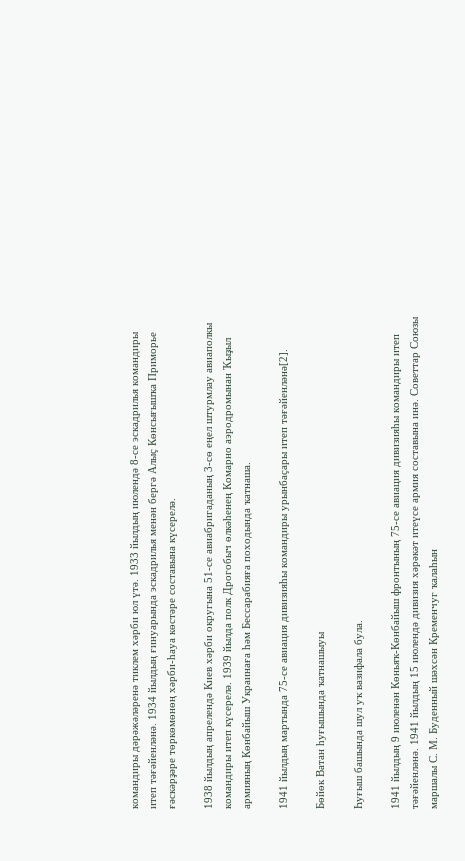командиры дәрәжәләренә тиклем хәрби юл үтә. 1933 йылдың июлендә 8-се эскадрилья командиры итеп тәғәйенләнә. 1934 йылдың ғинуарында эскадрилья менән бергә Алыҫ Көнсығышҡа Приморье ғәскәрҙәре төркөмөнөң хәрби-һауа көстәре составына күсерелә.

1938 йылдың апрелендә Киев хәрби округына 51-се авиабригаданың 3-сө еңел штурмлау авиаполкы командиры итеп күсерелә. 1939 йылда полк Дрогобыч өлкәһенең Комарно аэродромынан Ҡыҙыл армияның Көнбайыш Украинаға һәм Бессарабияға походында ҡатнаша.

1941 йылдың мартында 75-се авиация дивизияһы командиры урынбаҫары итеп тәғәйенләнә[2].

Бөйөк Ватан һуғышында ҡатнашыуы

Һуғыш башында шул уҡ вазифала була.

1941 йылдың 9 июленән Көньяҡ-Көнбайыш фронтының 75-се авиация дивизияһы командиры итеп тәғәйенләнә. 1941 йылдың 15 июлендә дивизия хәрәкәт итеүсе армия составына инә. Советтар Союзы маршалы С. М. Буденный шәхсән Кременчуг ҡалаһын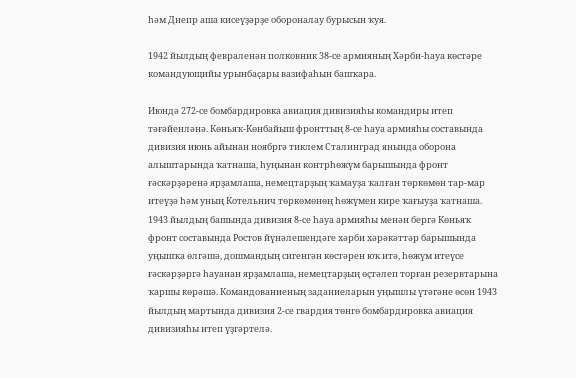һәм Днепр аша кисеүҙәрҙе обороналау бурысын ҡуя.

1942 йылдың февраленән полковник 38-се армияның Хәрби-һауа көстәре командующийы урынбаҫары вазифаһын башҡара.

Июндә 272-се бомбардировка авиация дивизияһы командиры итеп тәғәйенләнә. Көньяҡ-Көнбайыш фронттың 8-се һауа армияһы составында дивизия июнь айынан ноябргә тиклем Сталинград янында оборона алыштарында ҡатнаша, һуңынан контрһөжүм барышында фронт ғәскәрҙәренә ярҙамлаша, немецтарҙың ҡамауҙа ҡалған төркөмөн тар-мар итеүҙә һәм уның Котельнич төркөмөнөң һөжүмен кире ҡағыуҙа ҡатнаша. 1943 йылдың башында дивизия 8-се һауа армияһы менән бергә Көньяҡ фронт составында Ростов йүнәлешендәге хәрби хәрәкәттәр барышында уңышҡа өлгәшә, дошмандың сигенгән көстәрен юҡ итә, һөжүм итеүсе ғәскәрҙәргә һауанан ярҙамлаша, немецтарҙың өҫтәлеп торған резервтарына ҡаршы көрәшә. Командованиеның заданиеларын уңышлы үтәгәне өсөн 1943 йылдың мартында дивизия 2-се гвардия төнгө бомбардировка авиация дивизияһы итеп үҙгәртелә.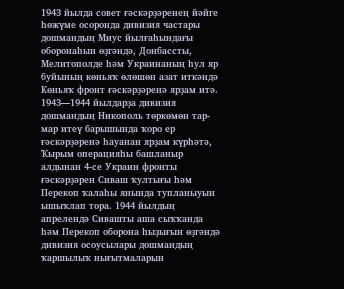1943 йылда совет ғәскәрҙәренең йәйге һөжүме осоронда дивизия частары дошмандың Миус йылғаһындағы оборонаһын өҙгәндә, Донбассты, Мелитополде һәм Украинаның һул яр буйының көньяҡ өлөшөн азат иткәндә Көньяҡ фронт ғәскәрҙәренә ярҙам итә. 1943—1944 йылдарҙа дивизия дошмандың Никополь төркөмөн тар-мар итеү барышында ҡоро ер ғәскәрҙәренә һауанан ярҙам күрһәтә, Ҡырым операцияһы башланыр алдынан 4-се Украин фронты ғәскәрҙәрен Сиваш ҡултығы һәм Перекоп ҡалаһы янында тупланыуын ышыҡлап тора. 1944 йылдың апрелендә Сивашты аша сыҡҡанда һәм Перекоп оборона һыҙығын өҙгәндә дивизия осоусылары дошмандың ҡаршылыҡ нығытмаларын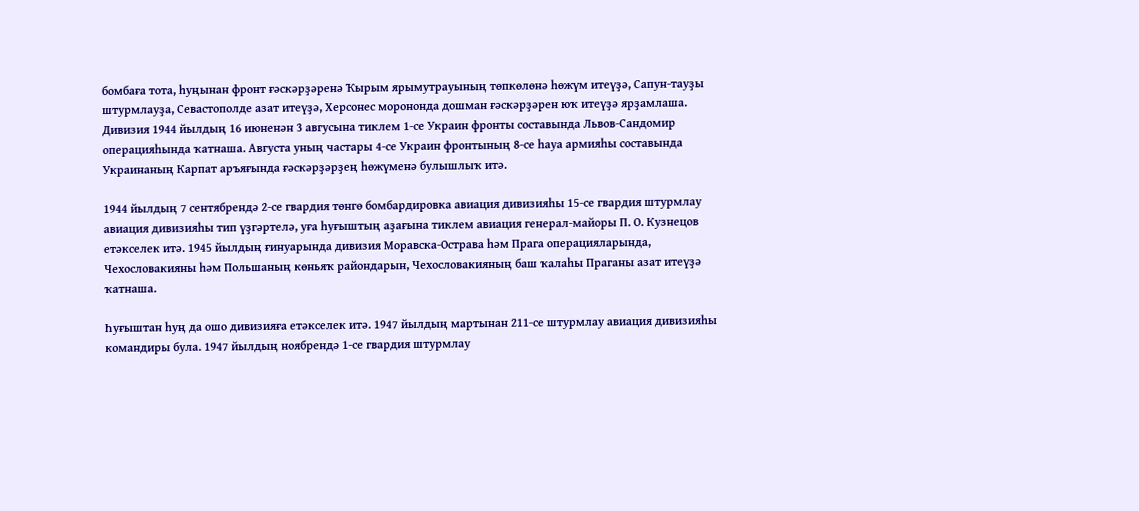бомбаға тота, һуңынан фронт ғәскәрҙәренә Ҡырым ярымутрауының төпкөлөнә һөжүм итеүҙә, Сапун-тауҙы штурмлауҙа, Севастополде азат итеүҙә, Херсонес морононда дошман ғәскәрҙәрен юҡ итеүҙә ярҙамлаша. Дивизия 1944 йылдың 16 июненән 3 авгусына тиклем 1-се Украин фронты составында Львов-Сандомир операцияһында ҡатнаша. Августа уның частары 4-се Украин фронтының 8-се һауа армияһы составында Украинаның Карпат аръяғында ғәскәрҙәрҙең һөжүменә булышлыҡ итә.

1944 йылдың 7 сентябрендә 2-се гвардия төнгө бомбардировка авиация дивизияһы 15-се гвардия штурмлау авиация дивизияһы тип үҙгәртелә, уға һуғыштың аҙағына тиклем авиация генерал-майоры П. О. Кузнецов етәкселек итә. 1945 йылдың ғинуарында дивизия Моравска-Острава һәм Прага операцияларында, Чехословакияны һәм Польшаның көньяҡ райондарын, Чехословакияның баш ҡалаһы Праганы азат итеүҙә ҡатнаша.

Һуғыштан һуң да ошо дивизияға етәкселек итә. 1947 йылдың мартынан 211-се штурмлау авиация дивизияһы командиры була. 1947 йылдың ноябрендә 1-се гвардия штурмлау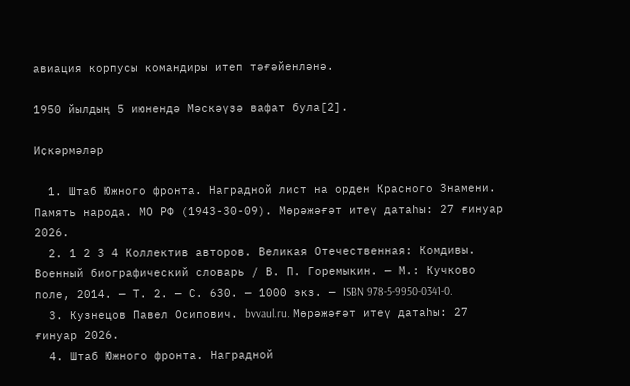авиация корпусы командиры итеп тәғәйенләнә.

1950 йылдың 5 июнендә Мәскәүҙә вафат була[2].

Иҫкәрмәләр

  1. Штаб Южного фронта. Наградной лист на орден Красного Знамени. Память народа. МО РФ (1943-30-09). Мөрәжәғәт итеү датаһы: 27 ғинуар 2026.
  2. 1 2 3 4 Коллектив авторов. Великая Отечественная: Комдивы. Военный биографический словарь / В. П. Горемыкин. — М.: Кучково поле, 2014. — Т. 2. — С. 630. — 1000 экз. — ISBN 978-5-9950-0341-0.
  3. Кузнецов Павел Осипович. bvvaul.ru. Мөрәжәғәт итеү датаһы: 27 ғинуар 2026.
  4. Штаб Южного фронта. Наградной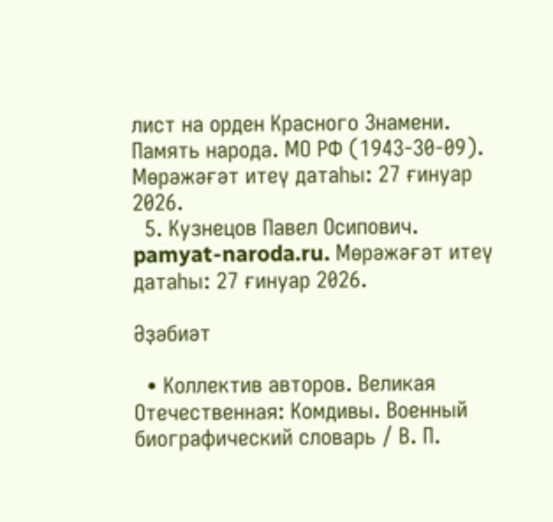лист на орден Красного Знамени. Память народа. МО РФ (1943-30-09). Мөрәжәғәт итеү датаһы: 27 ғинуар 2026.
  5. Кузнецов Павел Осипович. pamyat-naroda.ru. Мөрәжәғәт итеү датаһы: 27 ғинуар 2026.

Әҙәбиәт

  • Коллектив авторов. Великая Отечественная: Комдивы. Военный биографический словарь / В. П.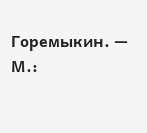Горемыкин. — М.: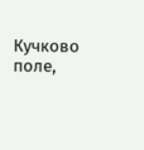Кучково поле,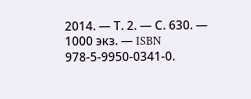2014. — Т. 2. — С. 630. — 1000 экз. — ISBN 978-5-9950-0341-0.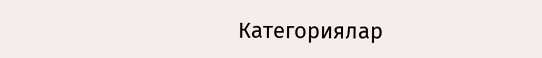Категориялар